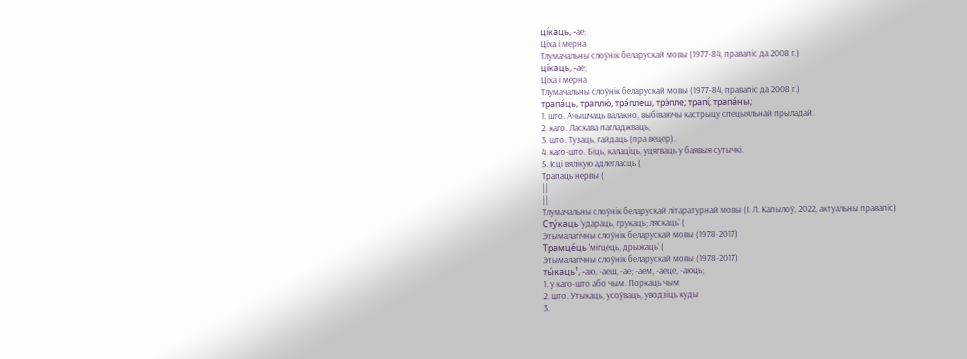ці́каць, ‑ае;
Ціха і мерна
Тлумачальны слоўнік беларускай мовы (1977-84, правапіс да 2008 г.)
ці́каць, ‑ае;
Ціха і мерна
Тлумачальны слоўнік беларускай мовы (1977-84, правапіс да 2008 г.)
трапа́ць, траплю́, трэ́плеш, трэ́пле; трапі́; трапа́ны;
1. што. Ачышчаць валакно, выбіваючы кастрыцу спецыяльнай прыладай.
2. каго. Ласкава пагладжваць,
3. што. Тузаць, гайдаць (пра вецер).
4. каго-што. Біць, калаціць, уцягваць у баявыя сутычкі.
5. Ісці вялікую адлегласць (
Трапаць нервы (
||
||
Тлумачальны слоўнік беларускай літаратурнай мовы (І. Л. Капылоў, 2022, актуальны правапіс)
Сту́каць ‘удараць, грукаць; ляскаць’ (
Этымалагічны слоўнік беларускай мовы (1978-2017)
Трамце́ць ’мігцець, дрыжаць’ (
Этымалагічны слоўнік беларускай мовы (1978-2017)
ты́каць¹, -аю, -аеш, -ае; -аем, -аеце, -аюць;
1. у каго-што або чым. Поркаць чым
2. што. Утыкаць, усоўваць, уводзіць куды
3.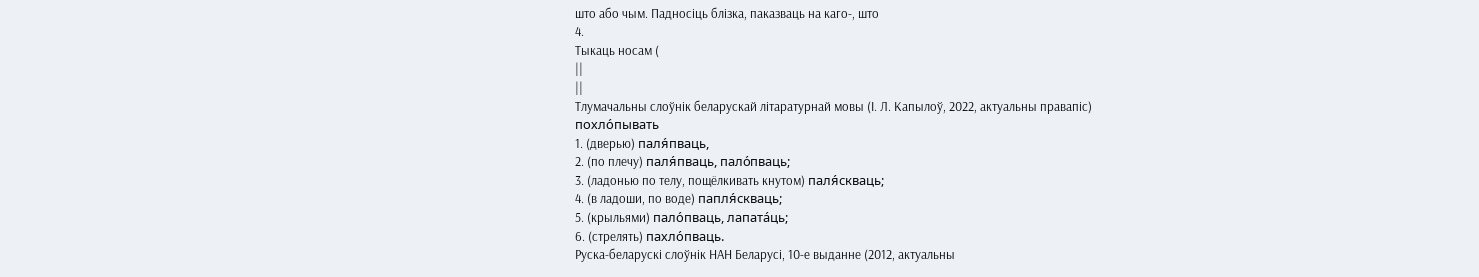што або чым. Падносіць блізка, паказваць на каго-, што
4.
Тыкаць носам (
||
||
Тлумачальны слоўнік беларускай літаратурнай мовы (І. Л. Капылоў, 2022, актуальны правапіс)
похло́пывать
1. (дверью) паля́пваць,
2. (по плечу) паля́пваць, пало́пваць;
3. (ладонью по телу, пощёлкивать кнутом) паля́скваць;
4. (в ладоши, по воде) папля́скваць;
5. (крыльями) пало́пваць, лапата́ць;
6. (стрелять) пахло́пваць.
Руска-беларускі слоўнік НАН Беларусі, 10-е выданне (2012, актуальны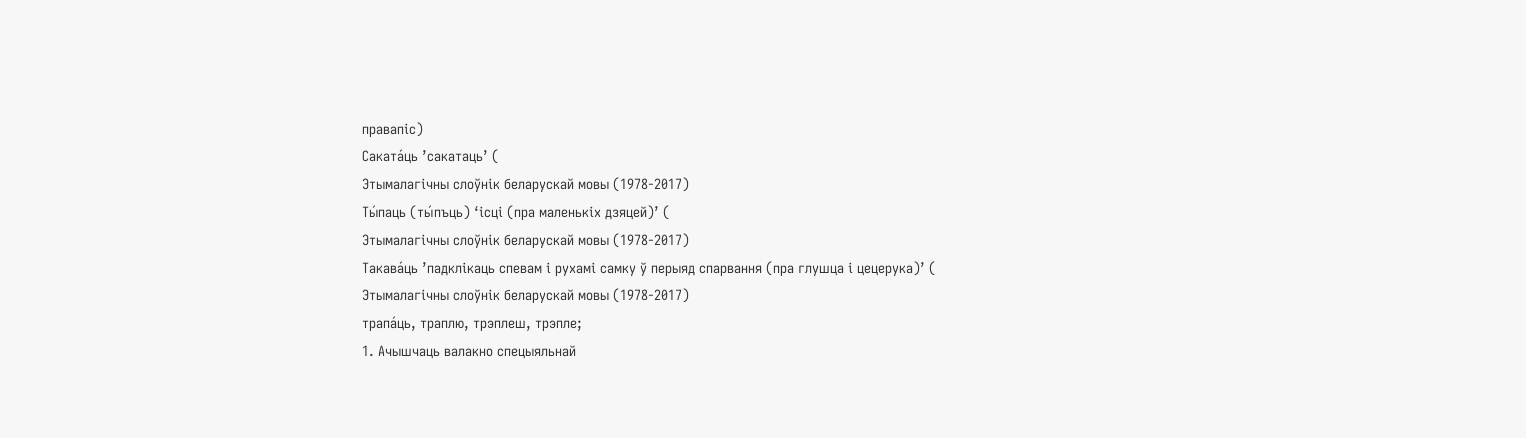правапіс)
Саката́ць ’сакатаць’ (
Этымалагічны слоўнік беларускай мовы (1978-2017)
Ты́паць (ты́пъць) ‘ісці (пра маленькіх дзяцей)’ (
Этымалагічны слоўнік беларускай мовы (1978-2017)
Такава́ць ’падклікаць спевам і рухамі самку ў перыяд спарвання (пра глушца і цецерука)’ (
Этымалагічны слоўнік беларускай мовы (1978-2017)
трапа́ць, траплю, трэплеш, трэпле;
1. Ачышчаць валакно спецыяльнай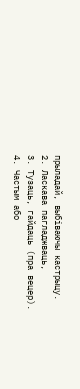прыладай, выбіваючы кастрыцу.
2. Ласкава пагладжваць,
3. Тузаць, гайдаць (пра вецер).
4. Частым або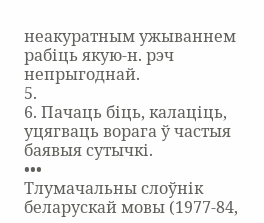неакуратным ужываннем рабіць якую‑н. рэч непрыгоднай.
5.
6. Пачаць біць, калаціць, уцягваць ворага ў частыя баявыя сутычкі.
•••
Тлумачальны слоўнік беларускай мовы (1977-84,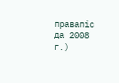правапіс да 2008 г.)